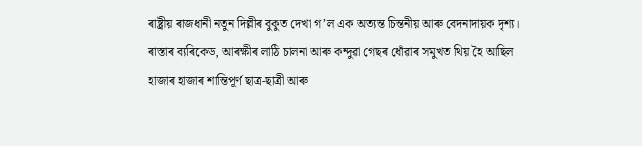ৰাষ্ট্ৰীয় ৰাজধানী নতুন দিল্লীৰ বুকুত দেখা গ’ল এক অত্যন্ত চিন্তনীয় আৰু বেদনাদায়ক দৃশ্য। ৰাস্তাৰ ব্যৰিকেড, আৰক্ষীৰ লাঠি চালনা আৰু কন্দুৱা গেছৰ ধোঁৱাৰ সমুখত থিয় হৈ আছিল হাজাৰ হাজাৰ শান্তিপূৰ্ণ ছাত্ৰ-ছাত্ৰী আৰু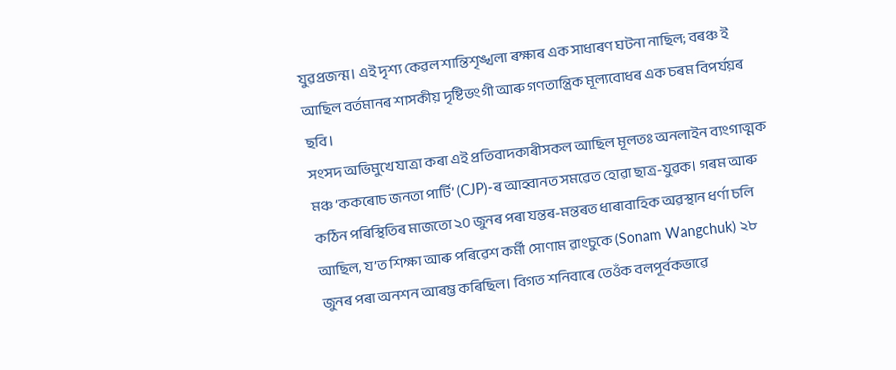যুৱপ্ৰজন্ম। এই দৃশ্য কেৱল শান্তিশৃঙ্খলা ৰক্ষাৰ এক সাধাৰণ ঘটনা নাছিল; বৰঞ্চ ই আছিল বৰ্তমানৰ শাসকীয় দৃষ্টিভংগী আৰু গণতান্ত্ৰিক মূল্যবোধৰ এক চৰম বিপৰ্যয়ৰ ছবি।
সংসদ অভিমুখে যাত্ৰা কৰা এই প্ৰতিবাদকাৰীসকল আছিল মূলতঃ অনলাইন ব্যংগাত্মক মঞ্চ ‘ককৰোচ জনতা পাৰ্টি’ (CJP)-ৰ আহ্বানত সমৱেত হোৱা ছাত্ৰ-যুৱক। গৰম আৰু কঠিন পৰিস্থিতিৰ মাজতো ২০ জুনৰ পৰা যন্তৰ-মন্তৰত ধাৰাবাহিক অৱস্থান ধৰ্ণা চলি আছিল, য’ত শিক্ষা আৰু পৰিৱেশ কৰ্মী সোণাম ৱাংচুকে (Sonam Wangchuk) ২৮ জুনৰ পৰা অনশন আৰম্ভ কৰিছিল। বিগত শনিবাৰে তেওঁক বলপূৰ্বকভাৱে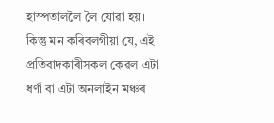হাস্পতাললৈ লৈ যোৱা হয়।
কিন্তু মন কৰিবলগীয়া যে, এই প্ৰতিবাদকাৰীসকল কেৱল এটা ধৰ্ণা বা এটা অনলাইন মঞ্চৰ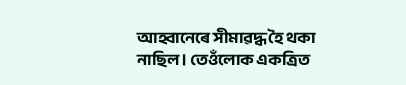আহ্বানেৰে সীমাৱদ্ধ হৈ থকা নাছিল। তেওঁলোক একত্ৰিত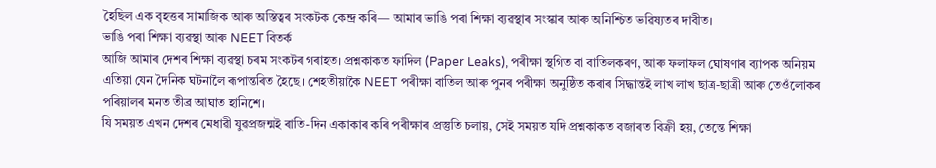হৈছিল এক বৃহত্তৰ সামাজিক আৰু অস্তিত্বৰ সংকটক কেন্দ্ৰ কৰি— আমাৰ ভাঙি পৰা শিক্ষা ব্যৱস্থাৰ সংস্কাৰ আৰু অনিশ্চিত ভৱিষ্যতৰ দাবীত।
ভাঙি পৰা শিক্ষা ব্যৱস্থা আৰু NEET বিতৰ্ক
আজি আমাৰ দেশৰ শিক্ষা ব্যৱস্থা চৰম সংকটৰ গৰাহত। প্ৰশ্নকাকত ফাদিল (Paper Leaks), পৰীক্ষা স্থগিত বা বাতিলকৰণ, আৰু ফলাফল ঘোষণাৰ ব্যাপক অনিয়ম এতিয়া যেন দৈনিক ঘটনালৈ ৰূপান্তৰিত হৈছে। শেহতীয়াকৈ NEET পৰীক্ষা বাতিল আৰু পুনৰ পৰীক্ষা অনুষ্ঠিত কৰাৰ সিদ্ধান্তই লাখ লাখ ছাত্ৰ-ছাত্ৰী আৰু তেওঁলোকৰ পৰিয়ালৰ মনত তীব্ৰ আঘাত হানিশে।
যি সময়ত এখন দেশৰ মেধাৱী যুৱপ্ৰজন্মই ৰাতি-দিন একাকাৰ কৰি পৰীক্ষাৰ প্ৰস্তুতি চলায়, সেই সময়ত যদি প্ৰশ্নকাকত বজাৰত বিক্ৰী হয়, তেন্তে শিক্ষা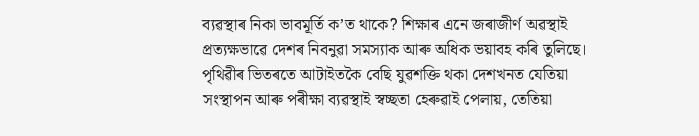ব্যৱস্থাৰ নিকা ভাবমূৰ্তি ক’ত থাকে? শিক্ষাৰ এনে জৰাজীৰ্ণ অৱস্থাই প্ৰত্যক্ষভাৱে দেশৰ নিবনুৱা সমস্যাক আৰু অধিক ভয়াবহ কৰি তুলিছে। পৃথিৱীৰ ভিতৰতে আটাইতকৈ বেছি যুৱশক্তি থকা দেশখনত যেতিয়া সংস্থাপন আৰু পৰীক্ষা ব্যৱস্থাই স্বচ্ছতা হেৰুৱাই পেলায়, তেতিয়া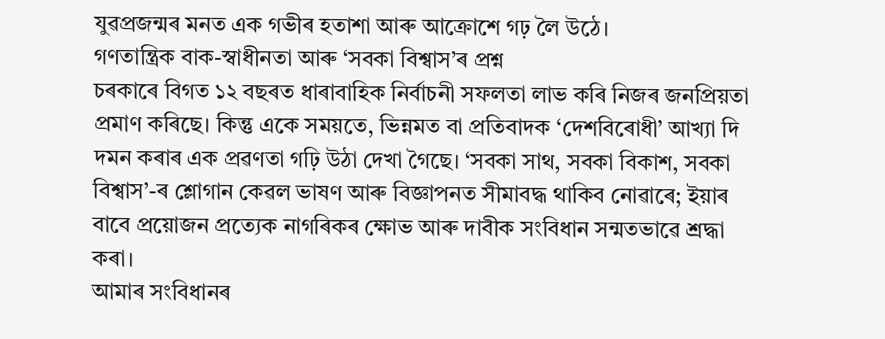যুৱপ্ৰজন্মৰ মনত এক গভীৰ হতাশা আৰু আক্ৰোশে গঢ় লৈ উঠে।
গণতান্ত্ৰিক বাক-স্বাধীনতা আৰু ‘সবকা বিশ্বাস’ৰ প্ৰশ্ন
চৰকাৰে বিগত ১২ বছৰত ধাৰাবাহিক নিৰ্বাচনী সফলতা লাভ কৰি নিজৰ জনপ্ৰিয়তা প্ৰমাণ কৰিছে। কিন্তু একে সময়তে, ভিন্নমত বা প্ৰতিবাদক ‘দেশবিৰোধী’ আখ্যা দি দমন কৰাৰ এক প্ৰৱণতা গঢ়ি উঠা দেখা গৈছে। ‘সবকা সাথ, সবকা বিকাশ, সবকা বিশ্বাস’-ৰ শ্লোগান কেৱল ভাষণ আৰু বিজ্ঞাপনত সীমাবদ্ধ থাকিব নোৱাৰে; ইয়াৰ বাবে প্ৰয়োজন প্ৰত্যেক নাগৰিকৰ ক্ষোভ আৰু দাবীক সংবিধান সন্মতভাৱে শ্ৰদ্ধা কৰা।
আমাৰ সংবিধানৰ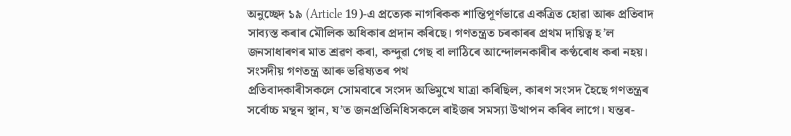অনুচ্ছেদ ১৯ (Article 19)-এ প্ৰত্যেক নাগৰিকক শান্তিপূৰ্ণভাৱে একত্ৰিত হোৱা আৰু প্ৰতিবাদ সাব্যস্ত কৰাৰ মৌলিক অধিকাৰ প্ৰদান কৰিছে। গণতন্ত্ৰত চৰকাৰৰ প্ৰথম দায়িত্ব হ’ল জনসাধাৰণৰ মাত শ্ৰৱণ কৰা, কন্দুৱা গেছ বা লাঠিৰে আন্দোলনকাৰীৰ কণ্ঠৰোধ কৰা নহয়।
সংসদীয় গণতন্ত্ৰ আৰু ভৱিষ্যতৰ পথ
প্ৰতিবাদকাৰীসকলে সোমবাৰে সংসদ অভিমুখে যাত্ৰা কৰিছিল, কাৰণ সংসদ হৈছে গণতন্ত্ৰৰ সৰ্বোচ্চ মন্থন স্থান, য’ত জনপ্ৰতিনিধিসকলে ৰাইজৰ সমস্যা উত্থাপন কৰিব লাগে। যন্তৰ-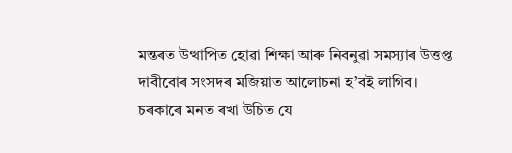মন্তৰত উত্থাপিত হোৱা শিক্ষা আৰু নিবনুৱা সমস্যাৰ উত্তপ্ত দাবীবোৰ সংসদৰ মজিয়াত আলোচনা হ’বই লাগিব। চৰকাৰে মনত ৰখা উচিত যে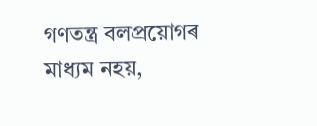গণতন্ত্ৰ বলপ্ৰয়োগৰ মাধ্যম নহয়,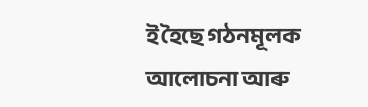ই হৈছে গঠনমূলক আলোচনা আৰু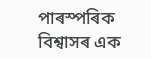পাৰস্পৰিক বিশ্বাসৰ এক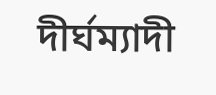দীৰ্ঘম্যাদী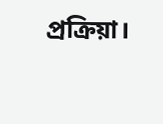প্ৰক্ৰিয়া।